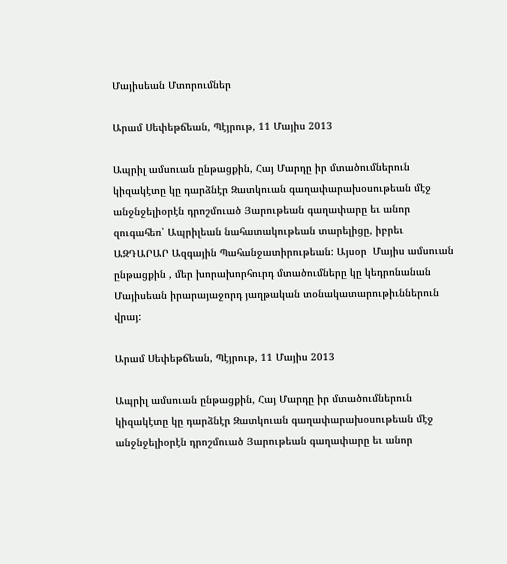Մայիսեան Մտորումներ

Արամ Սեփեթճեան, Պէյրութ, 11 Մայիս 2013

Ապրիլ ամսուան ընթացքին, Հայ Մարդը իր մտածումներուն կիզակէտը կը դարձնէր Զատկուան գաղափարախօսութեան մէջ անջնջելիօրէն դրոշմուած Յարութեան գաղափարը եւ անոր զուգահեռ՝ Ապրիլեան նահատակութեան տարելիցը, իբրեւ ԱԶԴԱՐԱՐ Ազգային Պահանջատիրութեան: Այսօր  Մայիս ամսուան ընթացքին , մեր խորախորհուրդ մտածումները կը կեդրոնանան Մայիսեան իրարայաջորդ յաղթական տօնակատարութիւններուն վրայ:

Արամ Սեփեթճեան, Պէյրութ, 11 Մայիս 2013

Ապրիլ ամսուան ընթացքին, Հայ Մարդը իր մտածումներուն կիզակէտը կը դարձնէր Զատկուան գաղափարախօսութեան մէջ անջնջելիօրէն դրոշմուած Յարութեան գաղափարը եւ անոր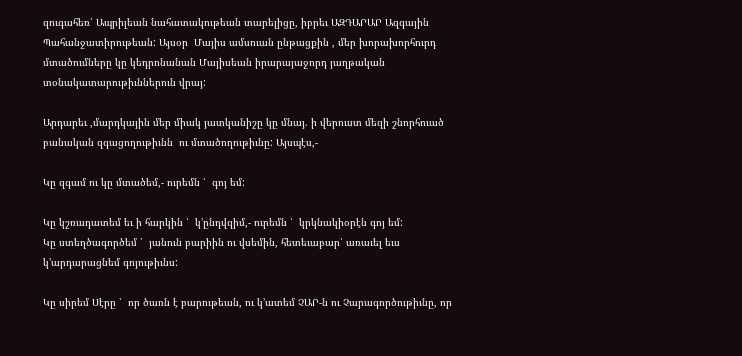զուգահեռ՝ Ապրիլեան նահատակութեան տարելիցը, իբրեւ ԱԶԴԱՐԱՐ Ազգային Պահանջատիրութեան: Այսօր  Մայիս ամսուան ընթացքին , մեր խորախորհուրդ մտածումները կը կեդրոնանան Մայիսեան իրարայաջորդ յաղթական տօնակատարութիւններուն վրայ:

Արդարեւ ,մարդկային մեր միակ յատկանիշը կը մնայ. ի վերուստ մեզի շնորհուած բանական զգացողութիւնն  ու մտածողութիւնը: Այսպէս,-

Կը զգամ ու կը մտածեմ,- ուրեմն ՝  գոյ եմ:

Կը կշռադատեմ եւ ի հարկին ՝  կ’ընդվզիմ,- ուրեմն ՝  կրկնակիօրէն գոյ եմ:
Կը ստեղծագործեմ ՝  յանուն բարիին ու վսեմին, հետեւաբար՝ առաւել եւս կ’արդարացնեմ գոյութիւնս:

Կը սիրեմ Սէրը ՝  որ ծառն է բարութեան, ու կ’ատեմ ՉԱՐ-ն ու Չարագործութիւնը, որ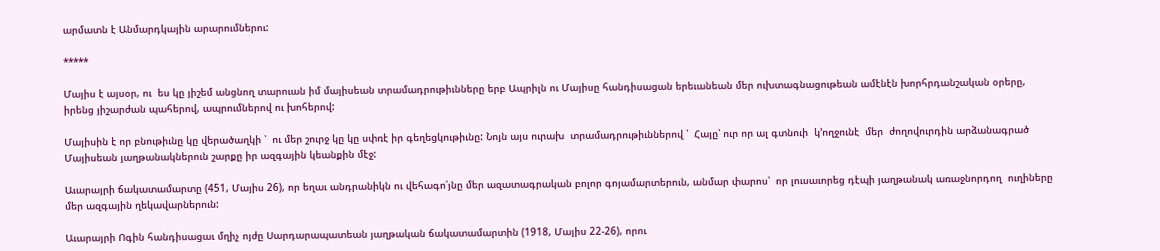արմատն է Անմարդկային արարումներու:

*****

Մայիս է այսօր, ու  ես կը յիշեմ անցնող տարուան իմ մայիսեան տրամադրութիւնները երբ Ապրիլն ու Մայիսը հանդիսացան երեւանեան մեր ուխտագնացութեան ամէնէն խորհրդանշական օրերը, իրենց յիշարժան պահերով, ապրումներով ու խոհերով:

Մայիսին է որ բնութիւնը կը վերածաղկի ՝  ու մեր շուրջ կը կը սփռէ իր գեղեցկութիւնը: Նոյն այս ուրախ  տրամադրութիւններով ՝  Հայը՝ ուր որ ալ գտնուի  կ’ողջունէ  մեր  ժողովուրդին արձանագրած Մայիսեան յաղթանակներուն շարքը իր ազգային կեանքին մէջ:

Աւարայրի ճակատամարտը (451, Մայիս 26), որ եղաւ անդրանիկն ու վեհագո՛յնը մեր ազատագրական բոլոր գոյամարտերուն, անմար փարոս՝  որ լուսաւորեց դէպի յաղթանակ առաջնորդող  ուղիները մեր ազգային ղեկավարներուն:

Աւարայրի Ոգին հանդիսացաւ մղիչ ոյժը Սարդարապատեան յաղթական ճակատամարտին (1918, Մայիս 22-26), որու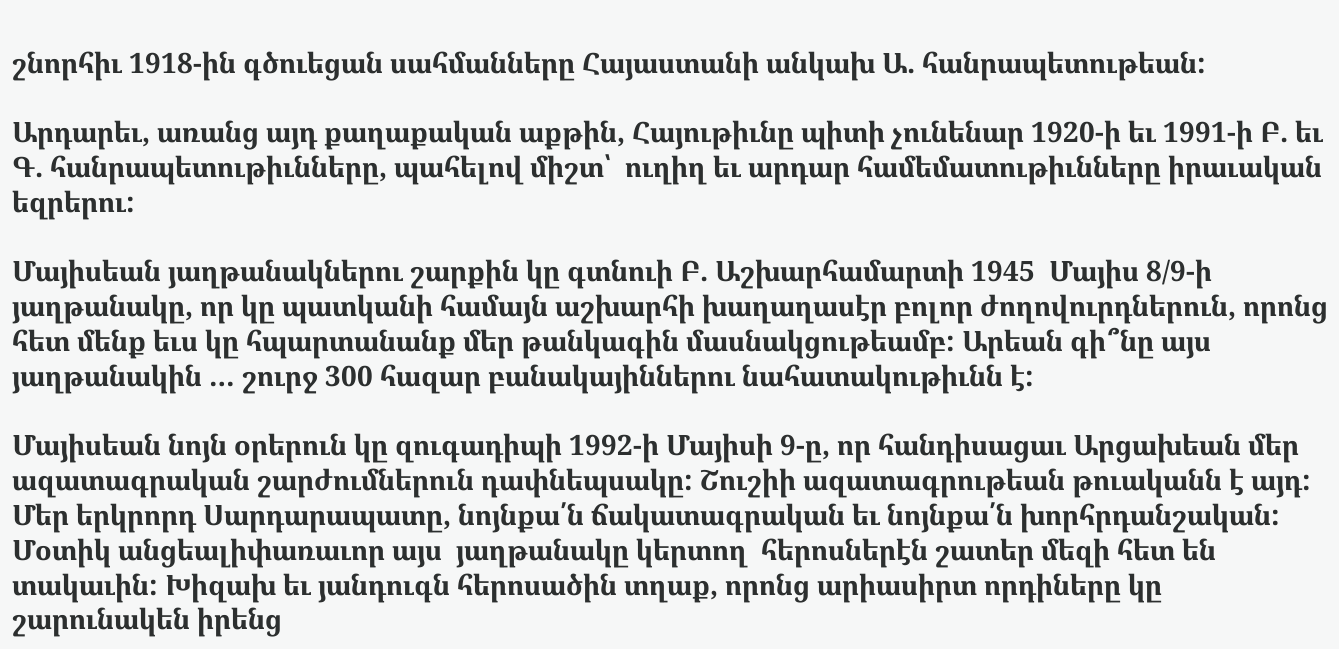շնորհիւ 1918-ին գծուեցան սահմանները Հայաստանի անկախ Ա. հանրապետութեան:

Արդարեւ, առանց այդ քաղաքական աքթին, Հայութիւնը պիտի չունենար 1920-ի եւ 1991-ի Բ. եւ Գ. հանրապետութիւնները, պահելով միշտ՝  ուղիղ եւ արդար համեմատութիւնները իրաւական եզրերու:

Մայիսեան յաղթանակներու շարքին կը գտնուի Բ. Աշխարհամարտի 1945  Մայիս 8/9-ի յաղթանակը, որ կը պատկանի համայն աշխարհի խաղաղասէր բոլոր ժողովուրդներուն, որոնց հետ մենք եւս կը հպարտանանք մեր թանկագին մասնակցութեամբ: Արեան գի՞նը այս յաղթանակին … շուրջ 300 հազար բանակայիններու նահատակութիւնն է:

Մայիսեան նոյն օրերուն կը զուգադիպի 1992-ի Մայիսի 9-ը, որ հանդիսացաւ Արցախեան մեր ազատագրական շարժումներուն դափնեպսակը: Շուշիի ազատագրութեան թուականն է այդ: Մեր երկրորդ Սարդարապատը, նոյնքա՛ն ճակատագրական եւ նոյնքա՛ն խորհրդանշական: Մօտիկ անցեալիփառաւոր այս  յաղթանակը կերտող  հերոսներէն շատեր մեզի հետ են տակաւին: Խիզախ եւ յանդուգն հերոսածին տղաք, որոնց արիասիրտ որդիները կը շարունակեն իրենց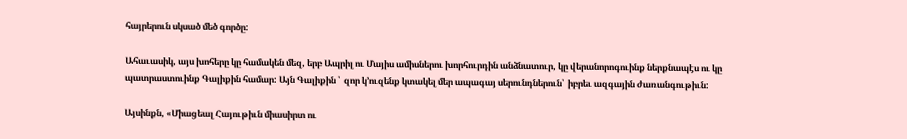հայրերուն սկսած մեծ գործը:

Ահաւասիկ, այս խոհերը կը համակեն մեզ, երբ Ապրիլ ու Մայիս ամիսներու խորհուրդին անձնատուր, կը վերանորոգուինք ներքնապէս ու կը պատրաստուինք Գալիքին համար: Այն Գալիքին ՝  զոր կ’ուզենք կտակել մեր ապագայ սերունդներուն՝  իբրեւ ազգային ժառանգութիւն:

Այսինքն, «Միացեալ Հայութիւն միասիրտ ու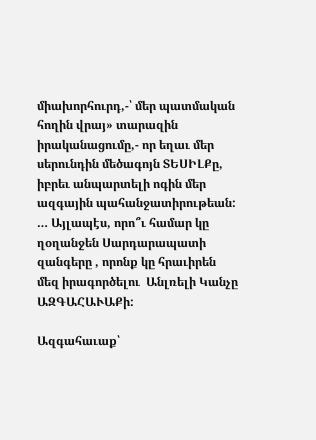միախորհուրդ,-՝ մեր պատմական հողին վրայ» տարազին իրականացումը,- որ եղաւ մեր սերունդին մեծագոյն ՏԵՍԻԼՔը, իբրեւ անպարտելի ոգին մեր ազգային պահանջատիրութեան: … Այլապէս, որո՞ւ համար կը ղօղանջեն Սարդարապատի զանգերը , որոնք կը հրաւիրեն մեզ իրագործելու  Անլռելի Կանչը ԱԶԳԱՀԱՒԱՔի:

Ազգահաւաք՝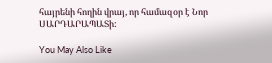հայրենի հողին վրայ, որ համազօր է Նոր ՍԱՐԴԱՐԱՊԱՏի:

You May Also Like